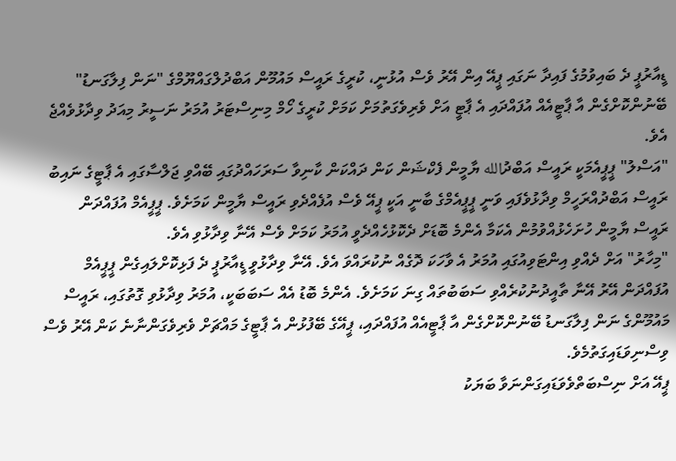ޑީއާރުޕީ ދެ ބައިވުމުގެ ފައިދާ ނަގައި ޕީއޭ އިން އޭރު ވެސް އުޅުނީ، ކުރީގެ ރައީސް މައުމޫން އަބްދުލްގައްޔޫމްގެ "ނަން ފިލާގަނޑު" ބޭނުންކޮށްގެން އާ ޕާޓީއެއް އުފައްދައި އެ ޕާޓީ އަށް ވެރިވެގަތުމަށް ކަމަށް ކުރީގެ ހޯމް މިނިސްޓަރު އުމަރު ނަސީރު މިއަދު ވިދާޅުވެއްޖެ އެވެ.
"އަސްލު" ޕީޕީއެމަކީ ރައީސް އަބްދުالله ޔާމީން ފެކްޝަން ކަން ދައްކަން ކާނިވާ ސަރަހައްދުގައި ބޭއްވި ޖަލްސާގައި އެ ޕާޓީގެ ނައިބު ރައީސް އަބްދުއްރަހީމް ވިދާޅުވެފައި ވަނީ ޕީޕީއެމްގެ ބާނީ އަކީ ޕީއޭ ވެސް އުފެއްދެވި ރައީސް ޔާމީން ކަމަށެވެ. ޕީޕީއެމް އުފައްދަން ރައީސް ޔާމީން ހުށަހެޅުއްވުމުން އެކަމާ އެންމެ ބޮޑަށް ދެކޮޅުހެއްދެވީ އުމަރު ކަމަށް ވެސް އޭނާ ވިދާޅުވި އެވެ.
"މިހާރު" އަށް ދެއްވި އިންޓަވިއުގައި އުމަރު އެ ވާހަކަ ދޮގެއް ނުކުރައްވަ އެވެ. އޭނާ ވިދާޅުވީ ޑީއާރުޕީ ދެ ފަޅިކޮށްލައިގެން ޕީޕީއެމް އުފައްދަން އޭރު އޭނާ ތާއީދުނުކުރެއްވި ސަބަބުތައް ގިނަ ކަމަށެވެ. އެންމެ ބޮޑު އެއް ސަބަބަކީ، އުމަރު ވިދާޅުވި ގޮތުގައި، ރައީސް މައުމޫންގެ ނަން ފިލާގަނޑު ބޭނުންކޮށްގެން އާ ޕާޓީއެއް އުފައްދައި، ޕީއޭގެ ބޭފުޅުން އެ ޕާޓީގެ މައްޗަށް ވެރިވެގަންނާނެ ކަން އޭރު ވެސް ވިސްނިވަޑައިގަތުމެވެ.
ޕީއޭ އަށް ނިސްބަތްވެވަޑައިގަންނަވާ ބަޔަކު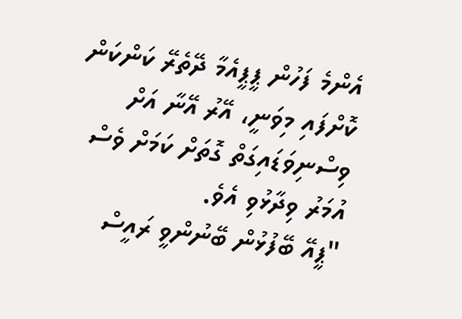އެންމެ ފަހުން ޕީޕީއެމާ ދޭތެރޭ ކަންކަން ކޮށްފައި މިވަނީ، އޭރު އޭނާ އަށް ވިސްނިވަޑައިގަތް ގޮތަށް ކަމަށް ވެސް އުމަރު ވިދާޅުވި އެވެ.
"ޕީއޭ ބޭފުޅުން ބޭނުންވީ ރައީސް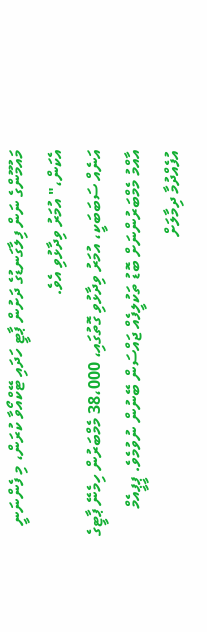މައުމޫންގެ ނަން ފިލާގަނޑުގެ ދަށުން ޕާޓީ ހަދައި ޓޭކްއޯވާ ކުރަން، މި ފެންނަނީ އެކަން،" އުމަރު ވިދާޅުވި އެވެ.
އަނެއް ސަބަބަކީ، އުމަރު ވިދާޅުވި ގޮތުގައި، 38،000 މެމްބަރުން ހިމެނޭ ޕާޓީގެ އާއްމު މެމްބަރުންނަށް ބޮޑު ތަކުލީފެއް ޖައްސަން ބޭނުން ނުވުމެވެ. ޕީޕީއެމް އުފެއްދުމާ ދިމާލަށް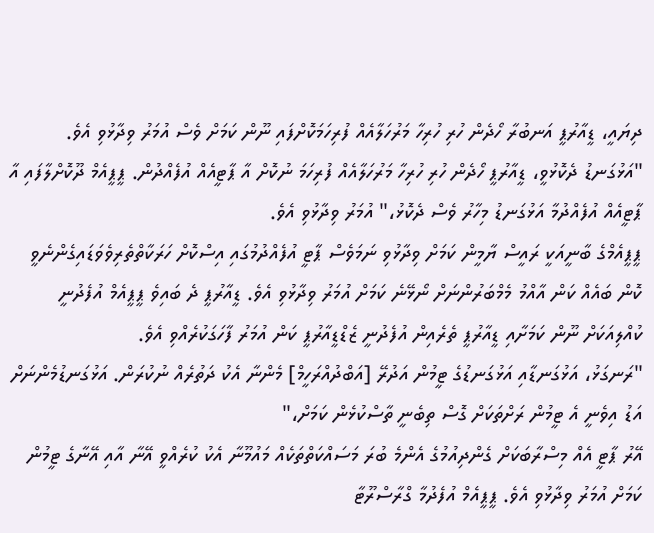ދިޔައީ، ޑީއާރުޕީ އަނބުރާ ހޯދެން ހުރި ހުރިހާ މަރުހަލާއެއް ފުރިހަމަކޮށްފައި ނޫން ކަމަށް ވެސް އުމަރު ވިދާޅުވި އެވެ.
"އަޅުގަނޑު ދެކޮޅުވީ، ޑީއާރުޕީ ހޯދެން ހުރި ހުރިހާ މަރުހަލާއެއް ފުރިހަމަ ނުކޮށް އާ ޕާޓީއެއް އުފެއްދުން. ޕީޕީއެމް ދޫކޮށްލާފައި އާ ޕާޓީއެއް އުފެއްދުމާ އަޅުގަނޑު މިހާރު ވެސް ދެކޮޅު،" އުމަރު ވިދާޅުވި އެވެ.
ޕީޕީއެމްގެ ބާނީއަކީ ރައީސް ޔާމީން ކަމަށް ވިދާޅުވި ނަމަވެސް ޕާޓީ އުފެއްދުމުގައި އިސްކޮށް ހަރަކާތްތެރިވެވަޑައިގެންނެވީ ކޮން ބައެއް ކަން އާއްމު މެމްބަރުންނަށް ނޯޅޭނެ ކަމަށް އުމަރު ވިދާޅުވި އެވެ. ޑީއާރުޕީ ދެ ބައިވެ ޕީޕީއެމް އުފެދުނީ ކުއްލިއަކަށް ނޫން ކަމަށާއި ޑީއާރުޕީ ތެރެއިން އުފެދުނީ ޒެޑްޑީއާރުޕީ ކަން އުމަރު ފާހަގަކުރެއްވި އެވެ.
"ރަނގަޅު، އަޅުގަނޑާއި އަޅުގަނޑުގެ ޓީމުން އަދުރޭ [އަބްދުއްރަހީމް] މެންނާ އެކު ދަތުރެއް ނުކުރަން. އަޅުގަނޑުމެންނަށް އަޑު އިވެނީ އެ ޓީމުން ރަށްތަކަށް ގޮސް ތިބެނީ ތާސްކުޅެން ކަމަށް،"
އޭރު ޕާޓީ އެއް މިސްރާބަކަށް ގެންދިއުމުގެ އެންމެ ބުރަ މަސައްކަތްތަކެއް މައުމޫނާ އެކު ކުރެއްވީ އޭނާ އާއި އޭނާގެ ޓީމުން ކަމަށް އުމަރު ވިދާޅުވި އެވެ. ޕީޕީއެމް އުފެދުމާ ގްރާސްރޫޓާ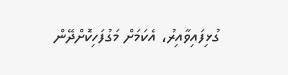ގުޅިފައިވާއިރު، އެކަމަށް މަގުފަހިކޮށްދޭން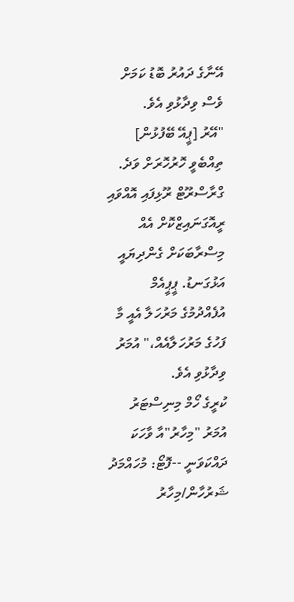އޭނާގެ ދައުރު ބޮޑު ކަމަށް ވެސް ވިދާޅުވި އެވެ.
"އޭރު [ޕީއޭ ބޭފުޅުން] ތިއްބެވީ ހޮރުހޮރަށް ވަދެ. ގްރާސްރޫޓް ރޫޅިފައި އޮއްވައި ރީއޮގަނައިޒްކޮށް އެއް މިސްރާބަކަށް ގެންދިޔައީ އަޅުގަނޑު. ޕީޕީއެމް އުފެއްދުމުގެ މަރުހަލާ އެއީ މާ ފަހުގެ މަރުހަލާއެއް،" އުމަރު ވިދާޅުވި އެވެ.
ކުރީގެ ހޯމް މިނިސްޓަރު އުމަރު "މިހާރު"އާ ވާހަކަ ދައްކަވަނީ --ފޮޓޯ: މުހައްމަދު ޝަރުހާން/މިހާރު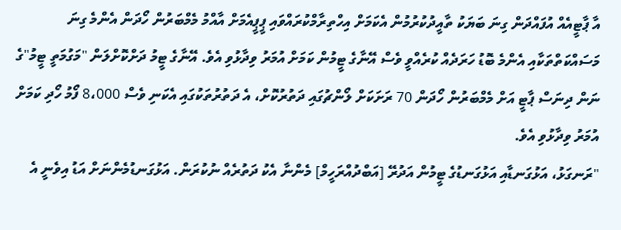އާ ޕާޓީއެއް އުފައްދަން ގިނަ ބަޔަކު ތާއީދުކުރުމުން އެކަމަށް އިހްތިރާމްކުރައްވައި ޕީޕީއެމަށް އާއްމު މެމްބަރުން ހޯދަން އެންމެ ގިނަ މަސައްކަތްތަކާއި އެންމެ ބޮޑު ހަރަދެއް ކުރެއްވީ ވެސް އޭނާގެ ޓީމުން ކަމަށް އުމަރު ވިދާޅުވި އެވެ. އޭނާގެ ޓީމު ދަށްކޮށްލަން "މަގުމަތީ ޓީމު"ގެ ނަން ދިނަސް ޕާޓީ އަށް މެމްބަރުން ހޯދަން 70 ރަށަކަށް ލޯންޗުގައި ދަތުރުކޮށް، އެ ދަތުރުތަކުގައި އެކަނި ވެސް 8،000 ފޯމު ހޯދި ކަމަށް އުމަރު ވިދާޅުވި އެވެ.
"ރަނގަޅު، އަޅުގަނޑާއި އަޅުގަނޑުގެ ޓީމުން އަދުރޭ [އަބްދުއްރަހީމް] މެންނާ އެކު ދަތުރެއް ނުކުރަން. އަޅުގަނޑުމެންނަށް އަޑު އިވެނީ އެ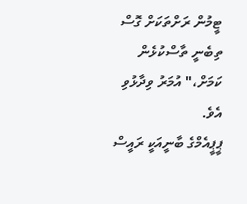ޓީމުން ރަށްތަކަށް ގޮސް ތިބެނީ ތާސްކުޅެން ކަމަށް،" އުމަރު ވިދާޅުވި އެވެ.
ޕީޕީއެމްގެ ބާނީއަކީ ރައީސް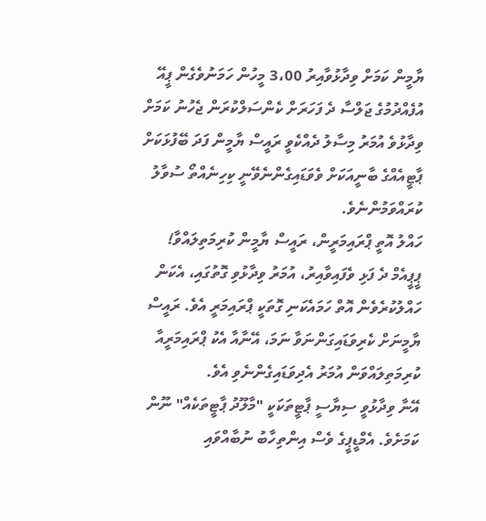ޔާމީން ކަމަށް ވިދާޅުވާއިރު 3،00 މީހުން ހަމަނުވެގެން ޕީއޭ އުފެއްދުމުގެ ޖަލްސާ ދެ ފަހަރަށް ކެންސަލްކުރަން ޖެހުނު ކަމަށް ވިދާޅުވެ އުމަރު މިސާލު ދެއްކެވީ ރައީސް ޔާމީން ފަދަ ބޭފުޅަކަށް ޕާޓީއެއްގެ ބާނީއަކަށް ވެވަޑައިގެންނެވޭނީ ކިހިނެއްތޯ ސުވާލު ކުރައްވަމުންނެވެ.
ހައްލު އޮތީ ޕްރައިމަރީން، ރައީސް ޔާމީން ކުރިމަތިލައްވާ!
ޕީޕީއެމް ދެ ފަޅި ވެފައިވާއިރު، އުމަރު ވިދާޅުވި ގޮތުގައި، އެކަން ހައްލުކުރެވެން އޮތް ހަމައެކަނި ގޮތަކީ ޕްރައިމަރީ އެވެ. ރައީސް ޔާމީނަށް ކެރިވަޑައިގަންނަވާ ނަމަ، އޭނާއާ އެކު ޕްރައިމަރީއާ ކުރިމަތިލައްވަން އުމަރު އެދިވަޑައިގެންނެވި އެވެ.
އޭނާ ވިދާޅުވީ ސިޔާސީ ޕާޓީތަކަކީ "މާލޫދު ޕާޓީތަކެއް" ނޫން ކަމަށެވެ. އެމްޑީޕީގެ ވެސް އިންތިހާބު ނުބާއްވައި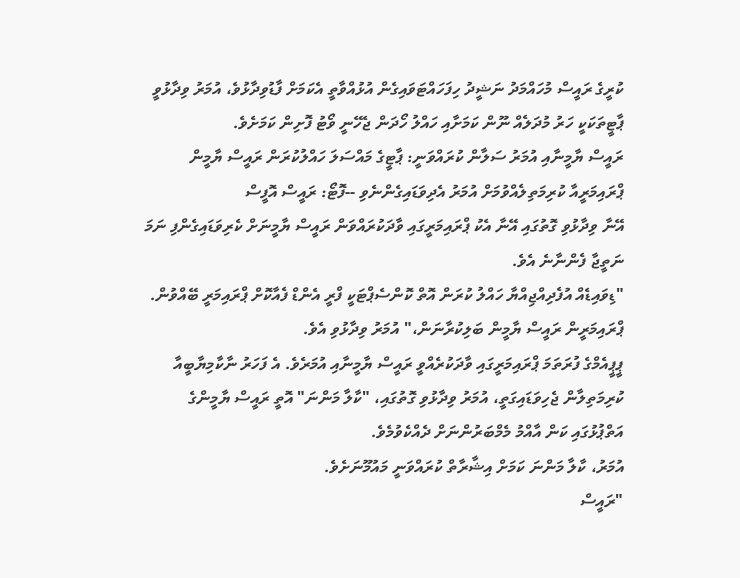ކުރީގެ ރައީސް މުހައްމަދު ނަޝީދު ހިފަހައްޓަވައިގެން އުޅުއްވާތީ އެކަމަށް ފާޑުވިދާޅުވެ، އުމަރު ވިދާޅުވީ ޕާޓީތަކަކީ ހަރު މުދަލެއް ނޫން ކަމަށާއި ހައްލު ހޯދަން ޖެހޭނީ ވޯޓު ފޮށިން ކަމަށެވެ.
ރައީސް ޔާމީނާއި އުމަރު ސަލާން ކުރައްވަނީ: ޕާޓީގެ މައްސަލަ ހައްލުކުރަން ރައީސް ޔާމީން ޕްރައިމަރީއާ ކުރިމަތިލެއްވުމަށް އުމަރު އެދިވަޑައިގެންނެވި --ފޮޓޯ: ރައީސް އޮފީސް
އޭނާ ވިދާޅުވި ގޮތުގައި އޭނާ އެކު ޕްރައިމަރީގައި ވާދަކުރައްވަން ރައީސް ޔާމީނަށް ކެރިވަޑައިގެންފި ނަމަ ނަތީޖާ ފެންނާނެ އެވެ.
"ޑިވައިޑެއް އުފެދިއްޖިއްޔާ ހައްލު ކުރަން އޮތް ކޮންސެޕްޓަކީ ފްރީ އެންޑް ފެއާކޮށް ޕްރައިމަރީ ބޭއްވުން. ޕްރައިމަރީން ރައީސް ޔާމީން ބަލިކުރާނަން،" އުމަރު ވިދާޅުވި އެވެ.
ޕީޕީއެމްގެ ފުރަތަމަ ޕްރައިމަރީގައި ވާދަކުރެއްވީ ރައީސް ޔާމީނާއި އުމަރެވެ. އެ ފަހަރު ނާކާމިޔާބީއާ ކުރިމަތިލާން ޖެހިވަޑައިގަތީ، އުމަރު ވިދާޅުވި ގޮތުގައި، "ކާލާ މަންނަ" އޮތީ ރައީސް ޔާމީންގެ އަތްޕުޅުގައި ކަން އާއްމު މެމްބަރުންނަށް ދެއްކެވުމެވެ.
އުމަރު، ކާލާ މަންނަ ކަމަށް އިޝާރާތް ކުރައްވަނީ މައުމޫނަށެވެ.
"ރައީސް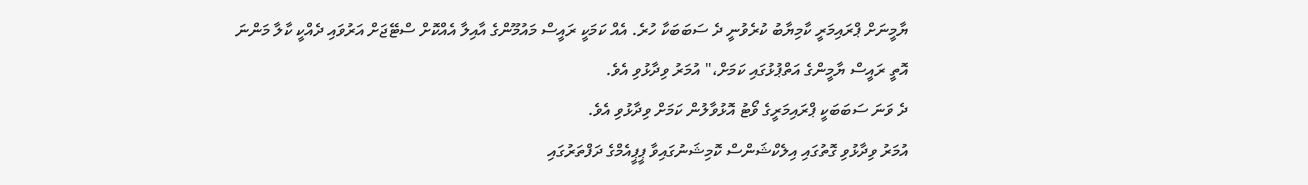ޔާމީނަށް ޕްރައިމަރީ ކާމިޔާބު ކުރެވުނީ ދެ ސަބަބަކާ ހުރެ. އެއް ކަމަކީ ރައީސް މައުމޫންގެ އާއިލާ އެއްކޮށް ސްޓޭޖަށް އަރުވައި ދެއްކީ ކާލާ މަންނަ އޮތީ ރައީސް ޔާމީންގެ އަތްޕުޅުގައި ކަމަށް،" އުމަރު ވިދާޅުވި އެވެ.
ދެ ވަނަ ސަބަބަކީ ޕްރައިމަރީގެ ވޯޓު އޮޅުވާލުން ކަމަށް ވިދާޅުވި އެވެ.
އުމަރު ވިދާޅުވި ގޮތުގައި އިލެކްޝަންސް ކޮމިޝަނުގައިވާ ޕީޕީއެމްގެ ދަފްތަރުގައި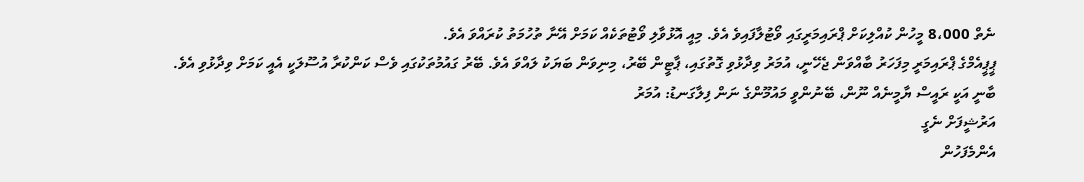ނެތް 8،000 މީހުން ކުއްލިކަށް ޕްރައިމަރީގައި ވޯޓުލާފައިވެ އެވެ. މިއީ އޮޅުވާލި ވޯޓުތަކެއް ކަމަށް އޭނާ ތުހުމަތު ކުރައްވަ އެވެ.
ޕީޕީއެމްގެ ޕްރައިމަރީ މިފަހަރު ބާއްވަން ޖެހޭނީ، އުމަރު ވިދާޅުވި ގޮތުގައި، ޕާޓީން ބޭރު، މިނިވަން ބަޔަކު ލައްވަ އެވެ. ބޭރު ގައުމުތަކުގައި ވެސް ކަންކުރާ އުސޫލަކީ އެއީ ކަމަށް ވިދާޅުވި އެވެ.
ބާނީ އަކީ ރައީސް ޔާމީނެއް ނޫން، ބޭނުންވީ މައުމޫންގެ ނަން ފިލާގަނޑު: އުމަރު
އަރުޝީފަށް ނެގީ
އެންމެފަހުން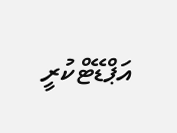އަޕްޑޭޓްކުރީ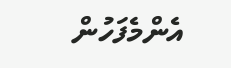އެންމެފަހުން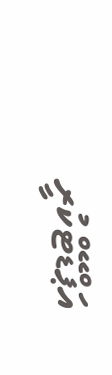އަޕްޑޭޓްކުރީ